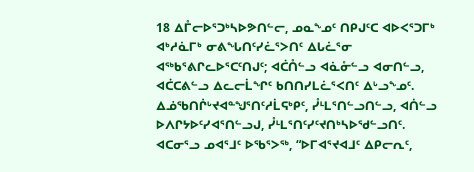18 ᐃᒤᓕᐅᕐᑐᒃᓴᐅᕗᑎᓪᓕ, ᓄᓇᖕᓄᑦ ᑎᑭᒍᑦᑕ ᐊᐅᐸᕐᑐᒥᒃ ᐊᒃᓱᓈᒥᒃ ᓂᕕᖓᑎᑦᓯᓛᕐᐳᑎᑦ ᐃᒐᓛᕐᓂ ᐊᖅᑲᕐᕕᒋᓚᐅᕐᑕᑦᑎᒍᑦ; ᐊᑖᑍᓪᓗ ᐊᓈᓁᓪᓗ ᐊᓂᑎᓪᓗ, ᐊᑖᑕᕕᓪᓗ ᐃᓚᓕᒫᖏᑦ ᑲᑎᑎᓯᒪᓛᕐᐸᑎᑦ ᐃᒡᓗᖕᓄᑦ.
ᐃᓅᖃᑎᒌᒡᔪᐊᓐᖑᕐᑎᑦᓱᒫᕋᒃᑭᑦ, ᓮᒻᒪᕐᑎᓪᓗᑎᓪᓗ, ᐊᑏᓪᓗ ᐅᐱᒋᔭᐅᑦᓯᐊᕐᑎᓪᓗᒍ, ᓮᒻᒪᕐᑎᑦᓯᑦᔪᑎᒃᓴᐅᖁᓪᓗᑎᑦ.
ᐊᑕᓂᕐᓗ ᓄᐊᕐᒧᑦ ᐅᖃᕐᐳᖅ, “ᐅᒥᐊᕐᔪᐊᒧᑦ ᐃᑭᓕᕆᑦ,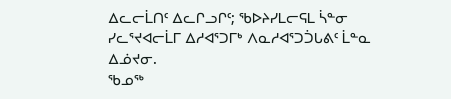ᐃᓚᓕᒫᑎᑦ ᐃᓚᒋᓗᒋᑦ; ᖃᐅᔨᓯᒪᓕᕋᒪ ᓵᓐᓂ ᓯᓚᕐᔪᐊᓕᒫᒥ ᐃᓱᐊᕐᑐᒥᒃ ᐱᓇᓱᐊᕐᑐᑑᒐᕕᑦ ᒫᓐᓇ ᐃᓅᔪᓂ.
ᖃᓄᖅ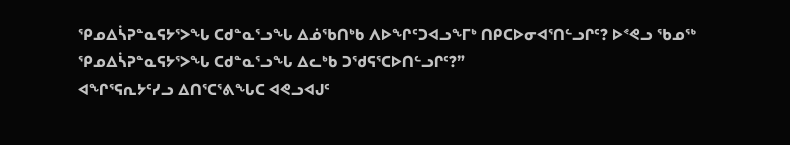ᕿᓄᐃᓵᕈᓐᓇᕋᔭᕐᐳᖓ ᑕᑯᓐᓇᕐᓗᖓ ᐃᓅᖃᑎᒃᑲ ᐱᐅᖏᑦᑐᐊᓗᖕᒥᒃ ᑎᑭᑕᐅᓂᐊᕐᑎᓪᓗᒋᑦ? ᐅᕝᕙᓗ ᖃᓄᖅ ᕿᓄᐃᓵᕈᓐᓇᕋᔭᕐᐳᖓ ᑕᑯᓐᓇᕐᓗᖓ ᐃᓚᒃᑲ ᑐᖁᕋᕐᑕᐅᑎᓪᓗᒋᑦ?”
ᐊᖏᕐᕋᕆᔭᑦᓯᓗ ᐃᑎᕐᑕᕐᕕᖓᑕ ᐊᕙᓗᐊᒍᑦ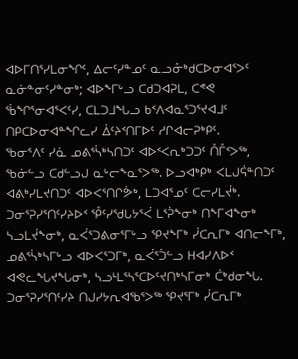ᐊᐅᒥᑎᕐᓯᒪᓂᖏᑦ, ᐃᓕᑦᓯᓐᓄᑦ ᓇᓗᓁᒃᑯᑕᐅᓂᐊᕐᐳᑦ ᓇᓃᓐᓂᑦᓯᓐᓂᒃ; ᐊᐅᖕᒥᒡᓗ ᑕᑯᑐᐊᕈᒪ, ᑕᕝᕙ ᖄᖏᕐᓂᐊᕐᐸᑦᓯ, ᑕᒪᑐᒧᖓᓗ ᑲᑉᐱᐊᓇᕐᑐᕐᔪᐊᒧᑦ ᑎᑭᑕᐅᓂᐊᓐᖏᓚᓯ ᐄᑦᔨᑉᑎᒥᐅᑦ ᓱᒋᐊᓕᕈᒃᑭᑦ.
ᖃᓂᕐᐱᑦ ᓯᓈ ᓄᕕᕐᓵᒃᓴᑎᑐᑦ ᐊᐅᑉᐸᕆᒃᑐᑐᑦ ᑍᒤᑉᐳᖅ, ᖃᓃᓪᓗ ᑕᑯᓪᓗᒍ ᓇᒡᓕᖕᓇᕐᐳᖅ. ᐅᓗᐊᒃᑭᒃ ᐸᒪᒍᕌᓐᑎᑐᑦ ᐊᕕᒃᓯᒪᔪᑎᑐᑦ ᐊᐅᐸᕐᑎᒋᕘᒃ, ᒪᑐᐊᕐᓄᑦ ᑕᓕᓯᒪᔫᒃ.
ᑐᓂᕐᕈᓯᕐᑎᑦᓯᔨᐅᑉ ᕾᑦᓯᖁᒐᔭᕐᐹ ᒪᕐᕉᖕᓂᒃ ᑎᖕᒥᐊᖕᓂᒃ ᓴᓗᒪᔫᖕᓂᒃ, ᓇᐹᕐᑐᕕᓂᕐᒥᒡᓗ ᕿᔪᖕᒥᒃ ᓰᑕᕆᒥᒃ ᐊᑎᓕᖕᒥᒃ, ᓄᕕᕐᓵᒃᓴᒥᒡᓗ ᐊᐅᐸᕐᑐᒥᒃ, ᓇᐹᕐᑑᓪᓗ ᕼᐊᓯᐱᐅᑉ ᐊᕙᓚᖓᔪᖓᓂᒃ, ᓴᓗᒻᒪᕐᓴᕐᑕᐅᑦᔪᑎᒃᓴᒥᓂᒃ ᑖᒃᑯᓂᖓ.
ᑐᓂᕐᕈᓯᕐᑎᑦᓯᔨ ᑎᒍᓯᔭᕆᐊᖃᕐᐳᖅ ᕿᔪᕐᒥᒃ ᓰᑕᕆᒥᒃ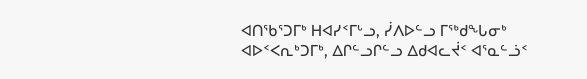ᐊᑎᖃᕐᑐᒥᒃ ᕼᐊᓯᑉᒥᒡᓗ, ᓰᐱᐅᓪᓗ ᒥᖅᑯᖓᓂᒃ ᐊᐅᑉᐸᕆᒃᑐᒥᒃ, ᐃᒋᓪᓗᒋᓪᓗ ᐃᑯᐊᓚᔫᑉ ᐊᕐᓇᓪᓘᑉ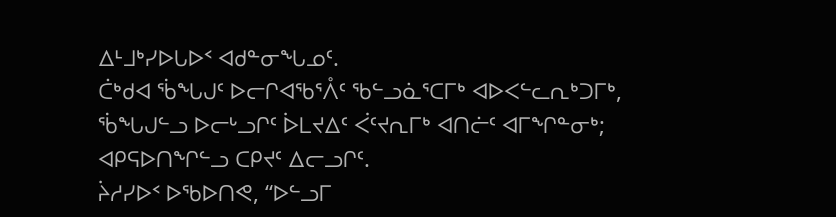ᐃᒻᒧᒃᓯᐅᒐᐅᑉ ᐊᑯᓐᓂᖓᓄᑦ.
ᑖᒃᑯᐊ ᖄᖓᒍᑦ ᐅᓕᒋᐊᖃᕐᐰᑦ ᖃᓪᓗᓈᕐᑕᒥᒃ ᐊᐅᐸᓪᓚᕆᒃᑐᒥᒃ, ᖄᖓᒍᓪᓗ ᐅᓕᒡᓗᒋᑦ ᐆᒪᔪᐃᑦ ᐹᑦᔪᕆᒥᒃ ᐊᑎᓖᑦ ᐊᒥᖏᓐᓂᒃ; ᐊᑭᕋᐅᑎᖏᓪᓗ ᑕᑭᔪᑦ ᐃᓕᓗᒋᑦ.
ᔩᓱᓯᐅᑉ ᐅᖃᐅᑎᕙ, “ᐅᓪᓗᒥ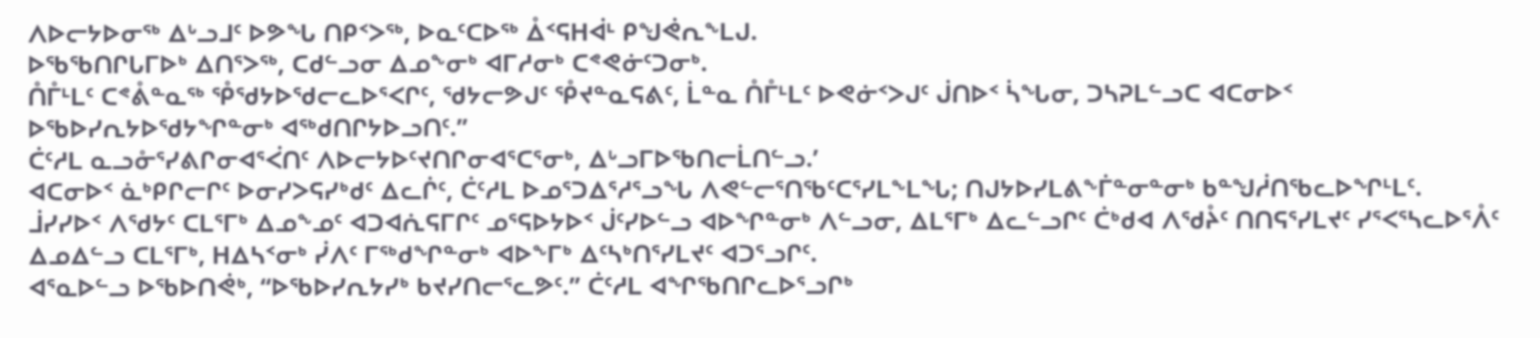ᐱᐅᓕᔭᐅᓂᖅ ᐃᒡᓗᒧᑦ ᐅᕗᖓ ᑎᑭᑉᐳᖅ, ᐅᓇᑦᑕᐅᖅ ᐂᑉᕋᕼᐋᒻ ᑭᖑᕚᕆᖕᒪᒍ.
ᐅᖃᖃᑎᒋᒐᒥᐅᒃ ᐃᑎᕐᐳᖅ, ᑕᑯᓪᓗᓂ ᐃᓄᖕᓂᒃ ᐊᒥᓱᓂᒃ ᑕᕝᕙᓃᑦᑐᓂᒃ.
ᑍᒤᒻᒪᑦ ᑕᕝᕔᓐᓇᖅ ᕾᖁᔭᐅᖁᓕᓚᐅᕐᐸᒋᑦ, ᖁᔭᓕᕗᒍᑦ ᕾᔪᓐᓇᕋᕕᑦ, ᒫᓐᓇ ᑍᒤᒻᒪᑦ ᐅᕙᓃᑉᐳᒍᑦ ᒎᑎᐅᑉ ᓵᖓᓂ, ᑐᓴᕈᒪᓪᓗᑕ ᐊᑕᓂᐅᑉ ᐅᖃᐅᓯᕆᔭᐅᖁᔭᖏᓐᓂᒃ ᐊᖅᑯᑎᒋᔭᐅᓗᑎᑦ.”
ᑖᑦᓱᒪ ᓇᓗᓁᕐᓯᕕᒋᓂᐊᕐᐹᑎᑦ ᐱᐅᓕᔭᐅᑦᔪᑎᒋᓂᐊᕐᑕᕐᓂᒃ, ᐃᒡᓗᒥᐅᖃᑎᓕᒫᑎᓪᓗ.’
ᐊᑕᓂᐅᑉ ᓈᒃᑭᒋᓕᒋᑦ ᐅᓂᓯᐳᕋᓯᒃᑯᑦ ᐃᓚᒌᑦ, ᑖᑦᓱᒪ ᐅᓄᕐᑐᐃᕐᓱᕐᓗᖓ ᐱᕙᓪᓕᕐᑎᖃᑦᑕᕐᓯᒪᖕᒪᖓ; ᑎᒍᔭᐅᓯᒪᕕᖕᒦᓐᓂᓐᓂᒃ ᑲᓐᖑᓲᑎᖃᓚᐅᖏᒻᒪᑦ.
ᒨᓯᓯᐅᑉ ᐱᖁᔭᑦ ᑕᒪᕐᒥᒃ ᐃᓄᖕᓄᑦ ᐊᑐᐊᕇᕋᒥᒋᑦ ᓄᕐᕋᐅᔭᐅᑉ ᒎᑦᓯᐅᓪᓗ ᐊᐅᖏᓐᓂᒃ ᐱᓪᓗᓂ, ᐃᒪᕐᒥᒃ ᐃᓚᓪᓗᒋᑦ ᑖᒃᑯᐊ ᐱᖁᔧᑦ ᑎᑎᕋᕐᓯᒪᔪᑦ ᓯᕐᐸᕐᓴᓚᐅᕐᐰᑦ ᐃᓄᐃᓪᓗ ᑕᒪᕐᒥᒃ, ᕼᐃᓴᑉᓂᒃ ᓰᐱᑦ ᒥᖅᑯᖏᓐᓂᒃ ᐊᐅᖕᒥᒃ ᐃᑦᓴᒃᑎᕐᓯᒪᔪᑦ ᐊᑐᕐᓗᒋᑦ.
ᐊᕐᓇᐅᓪᓗ ᐅᖃᐅᑎᕚᒃ, “ᐅᖃᐅᓯᕆᔭᓯᒃ ᑲᔪᓯᑎᓕᕐᓚᕗᑦ.” ᑖᑦᓱᒪ ᐊᖏᖃᑎᒋᓚᐅᕐᓗᒋᒃ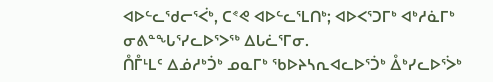ᐊᐅᓪᓚᖁᓕᕐᐹᒃ, ᑕᕝᕙ ᐊᐅᓪᓚᕐᒪᑎᒃ; ᐊᐅᐸᕐᑐᒥᒃ ᐊᒃᓱᓈᒥᒃ ᓂᕕᓐᖓᕐᓯᓚᐅᕐᐳᖅ ᐃᒐᓛᕐᒥᓂ.
ᑍᒤᒻᒪᑦ ᐃᓅᓱᒃᑑᒃ ᓄᓇᒥᒃ ᖃᐅᔨᓴᕆᐊᓚᐅᕐᑑᒃ ᐂᒃᓯᓚᐅᕐᐴᒃ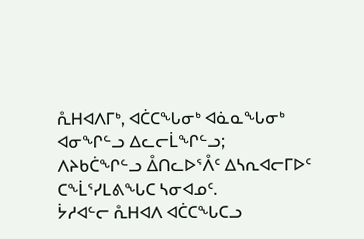ᕅᕼᐊᐱᒥᒃ, ᐊᑖᑕᖓᓂᒃ ᐊᓈᓇᖓᓂᒃ ᐊᓂᖏᓪᓗ ᐃᓚᓕᒫᖏᓪᓗ; ᐱᔨᑲᑖᖏᓪᓗ ᐂᑎᓚᐅᕐᐰᑦ ᐃᓴᕆᐊᓕᒥᐅᑦ ᑕᖕᒫᕐᓯᒪᕕᖓᑕ ᓴᓂᐊᓄᑦ.
ᔮᓱᐊᓪᓕ ᕅᕼᐊᐱ ᐊᑖᑕᖓᑕᓗ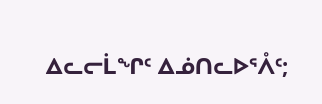ᐃᓚᓕᒫᖏᑦ ᐃᓅᑎᓚᐅᕐᐰᑦ;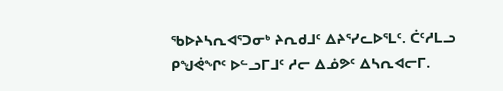ᖃᐅᔨᓴᕆᐊᕐᑐᓂᒃ ᔨᕆᑯᒧᑦ ᐃᔨᕐᓯᓚᐅᕐᒪᑦ. ᑖᑦᓱᒪᓗ ᑭᖑᕚᖏᑦ ᐅᓪᓗᒥᒧᑦ ᓱᓕ ᐃᓅᕗᑦ ᐃᓴᕆᐊᓕᒥ.